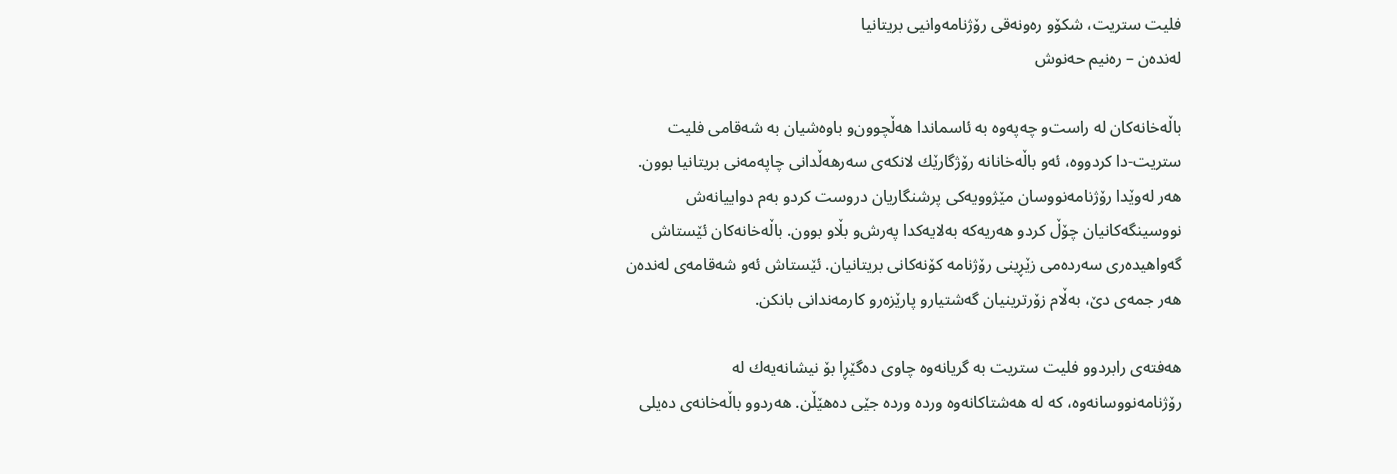فلیت ستریت، شكۆ‌و ره‌ونه‌قی‌ رۆژنامه‌وانیی بریتانیا ‌
له‌نده‌ن – ره‌نیم حه‌نوش

باڵه‌خانه‌كان له‌ راست‌و چه‌په‌وه‌ به‌ ئاسماندا هه‌ڵچوون‌و باوه‌شیان به‌ شه‌قامی‌ فلیت ستریت-دا كردووه‌، ئه‌و باڵه‌خانانه‌ رۆژگارێك لانكه‌ی‌ سه‌رهه‌ڵدانی‌ چاپه‌مه‌نی‌ بریتانیا بوون. هه‌ر له‌وێدا رۆژنامه‌نووسان مێژوویه‌كی‌ پرشنگاریان دروست كرد‌و به‌م دواییانه‌ش نووسینگه‌كانیان چۆڵ كرد‌و هه‌ریه‌كه‌ به‌لایه‌كدا په‌رش‌و بڵاو بوون. باڵه‌خانه‌كان ئێستاش گه‌واهیده‌ری‌ سه‌رده‌می‌ زێڕینی‌ رۆژنامه‌ كۆنه‌كانی‌ بریتانیان. ئێستاش ئه‌و شه‌قامه‌ی‌ له‌نده‌ن هه‌ر جمه‌ی‌ دێ، به‌ڵام زۆرترینیان گه‌شتیار‌و پارێزه‌ر‌و كارمه‌ندانی‌ بانكن.

هه‌فته‌ی‌ رابردوو فلیت ستریت به‌ گریانه‌وه‌ چاوی‌ ده‌گێڕا بۆ نیشانه‌یه‌ك له‌ رۆژنامه‌نووسانه‌وه‌، كه‌ له‌ هه‌شتاكانه‌وه‌ ورده‌ ورده‌ جێی‌ ده‌هێڵن. هه‌ردوو باڵه‌خانه‌ی‌ ده‌یلی‌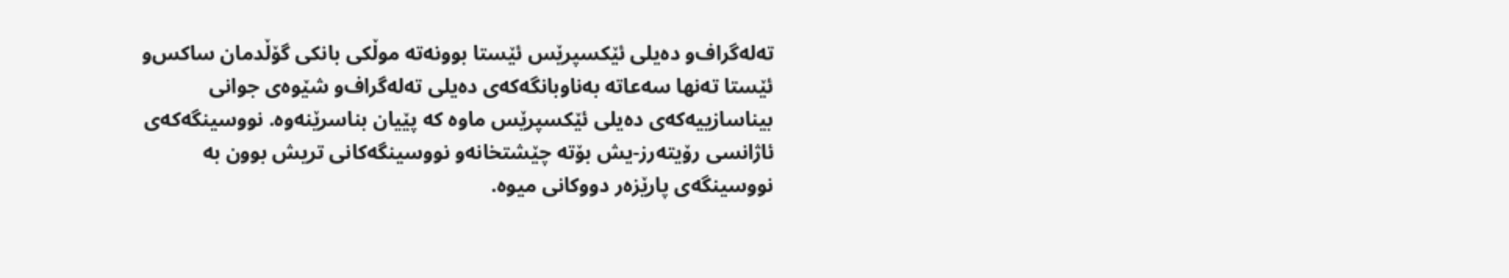ته‌له‌گراف‌و ده‌یلی‌ ئێكسپرێس ئێستا بوونه‌ته‌ موڵكی‌ بانكی‌ گۆڵدمان ساكس‌و ئێستا ته‌نها سه‌عاته‌ به‌ناوبانگه‌كه‌ی‌ ده‌یلی‌ ته‌له‌گراف‌و شێوه‌ی‌ جوانی‌ بیناسازییه‌كه‌ی‌ ده‌یلی‌ ئێكسپرێس ماوه‌ كه‌ پێیان بناسرێنه‌وه‌. نووسینگه‌كه‌ی‌ ئاژانسی‌ رۆیته‌رز-یش بۆته‌ چێشتخانه‌‌و نووسینگه‌كانی‌ تریش بوون به‌ نووسینگه‌ی‌ پارێزه‌ر دووكانی‌ میوه‌.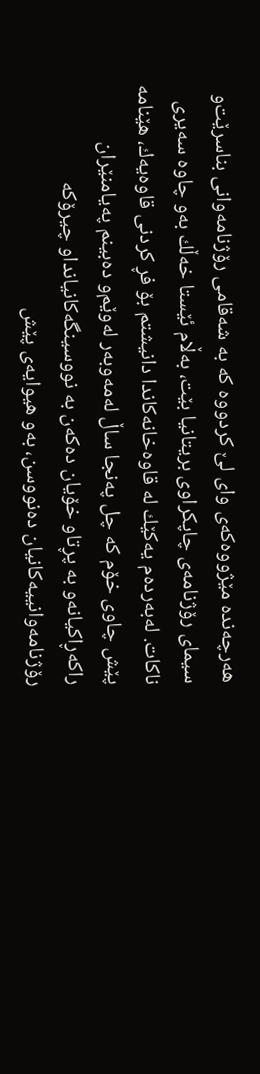هه‌رچه‌نده‌ مێژووه‌كه‌ی‌ وای‌ لێ كردووه‌ كه‌ به‌ شه‌قامی‌ رۆژنامه‌وانی‌ بناسرێت‌و سیمای‌ رۆژنامه‌ی‌ چاپكراوی‌ بریتانیا بێت، به‌ڵام ئێستا خه‌ڵك به‌و چاوه‌ سه‌یری‌ ناكات. له‌به‌رده‌م یه‌كێك له‌ قاوه‌خانه‌كاندا دانیشتم بۆ فڕ كردنی‌ قاوه‌یه‌ك، هێنامه‌ پێش چاوی‌ خۆم كه‌ چل په‌نجا ساڵ له‌مه‌وبه‌ر له‌وێم‌و ده‌بینم په‌یامنێران راكه‌ڕاكیانه‌‌و به‌ پڕتاو خۆیان ده‌كه‌ن به‌ نووسینگه‌كانیاندا‌و چیرۆكه‌ رۆژنامه‌وانییه‌كانیان ده‌نووسن، به‌و هیوایه‌ی‌ پێش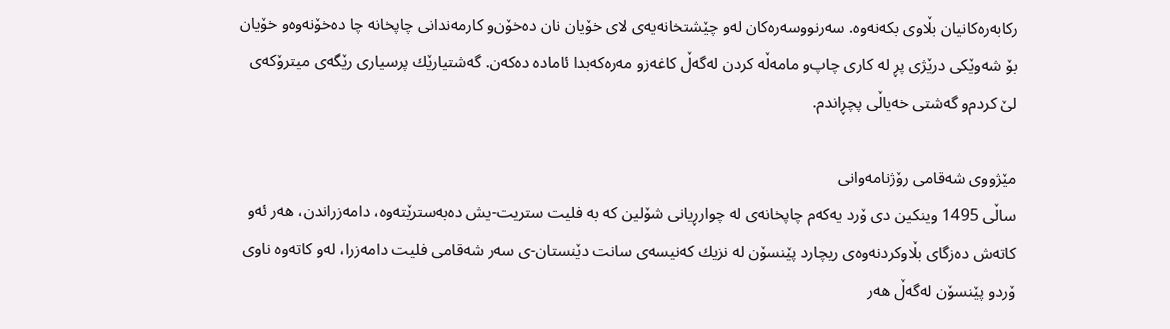ركابه‌ره‌كانیان بڵاوی‌ بكه‌نه‌وه‌. سه‌رنووسه‌ره‌كان له‌و چێشتخانه‌یه‌ی‌ لای‌ خۆیان نان ده‌خۆن‌و كارمه‌ندانی‌ چاپخانه‌ چا ده‌خۆنه‌وه‌‌و خۆیان بۆ شه‌وێكی‌ درێژی‌ پڕ له‌ كاری‌ چاپ‌و مامه‌ڵه‌ كردن له‌گه‌ڵ كاغه‌ز‌و مه‌ره‌كه‌بدا ئاماده‌ ده‌كه‌ن. گه‌شتیارێك پرسیاری‌ رێگه‌ی‌ میترۆكه‌ی‌ لێ كردم‌و گه‌شتی‌ خه‌یاڵی‌ پچڕاندم.

مێژووی‌ شه‌قامی‌ رۆژنامه‌وانی‌
ساڵی‌ 1495 وینكین دی‌ ۆرد یه‌كه‌م چاپخانه‌ی‌ له‌ چوارڕیانی‌ شۆلین كه‌ به‌ فلیت ستریت-یش ده‌به‌سترێته‌وه‌، دامه‌زراندن، هه‌ر ئه‌و كاته‌ش ده‌زگای‌ بڵاوكردنه‌وه‌ی‌ ریچارد پێنسۆن له‌ نزیك كه‌نیسه‌ی‌ سانت دێنستان-ی‌ سه‌ر شه‌قامی‌ فلیت دامه‌زرا، له‌و كاته‌وه‌ ناوی‌ ۆرد‌و پێنسۆن له‌گه‌ڵ هه‌ر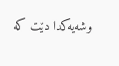وشه‌یه‌كدا دێت كه‌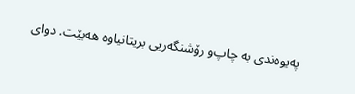په‌یوه‌ندی‌ به‌ چاپ‌و رۆشنگه‌ریی بریتانیاوه‌ هه‌بێت. دوای‌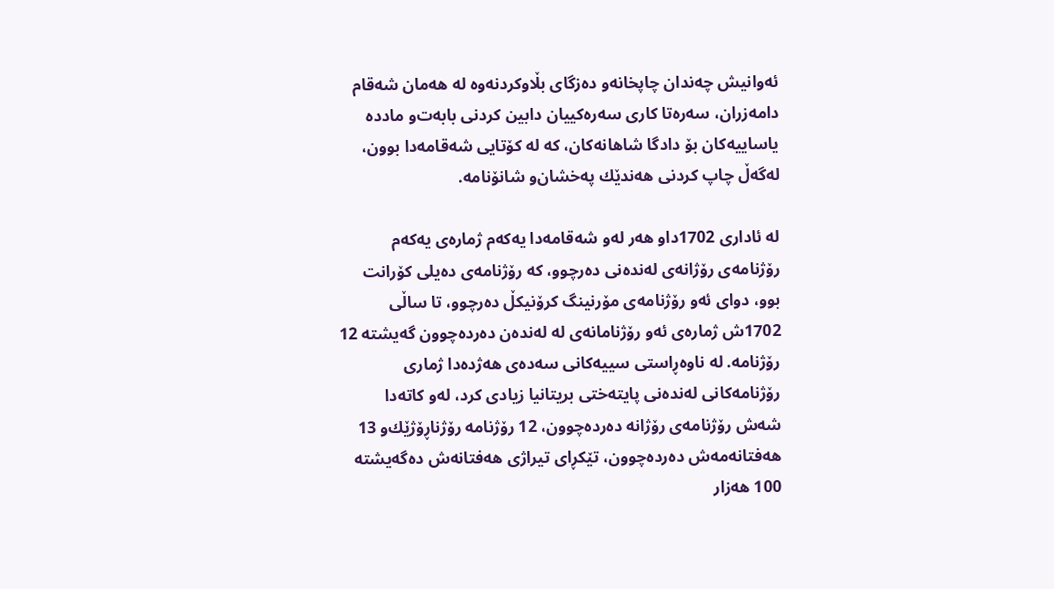ئه‌وانیش چه‌ندان چاپخانه‌‌و ده‌زگای‌ بڵاوكردنه‌وه‌ له‌ هه‌مان شه‌قام دامه‌زران، سه‌ره‌تا كاری‌ سه‌ره‌كییان دابین كردنی‌ بابه‌ت‌و مادده‌ یاساییه‌كان بۆ دادگا شاهانه‌كان، كه‌ له‌ كۆتایی شه‌قامه‌دا بوون، له‌گه‌ڵ چاپ كردنی‌ هه‌ندێك په‌خشان‌و شانۆنامه‌.

له‌ ئاداری‌ 1702دا‌و هه‌ر له‌‌و شه‌قامه‌دا یه‌كه‌م ژماره‌ی‌ یه‌كه‌م رۆژنامه‌ی‌ رۆژانه‌ی‌ له‌نده‌نی‌ ده‌رچوو، كه‌ رۆژنامه‌ی‌ ده‌یلی‌ كۆرانت بوو، دوای‌ ئه‌و رۆژنامه‌ی‌ مۆرنینگ كرۆنیكڵ ده‌رچوو، تا ساڵی‌ 1702ش ژماره‌ی‌ ئه‌و رۆژنامانه‌ی‌ له‌ له‌نده‌ن ده‌رده‌چوون گه‌یشته‌ 12 رۆژنامه‌. له‌ ناوه‌ڕاستی‌ سییه‌كانی‌ سه‌ده‌ی‌ هه‌ژده‌دا ژماری‌ رۆژنامه‌كانی‌ له‌نده‌نی‌ پایته‌ختی‌ بریتانیا زیادی‌ كرد، له‌و كاته‌دا شه‌ش رۆژنامه‌ی‌ رۆژانه‌ ده‌رده‌چوون، 12 رۆژنامه‌ رۆژناڕۆژێك‌و 13 هه‌فتانه‌مه‌ش ده‌رده‌چوون، تێكڕای‌ تیراژی‌ هه‌فتانه‌ش ده‌گه‌یشته‌ 100 هه‌زار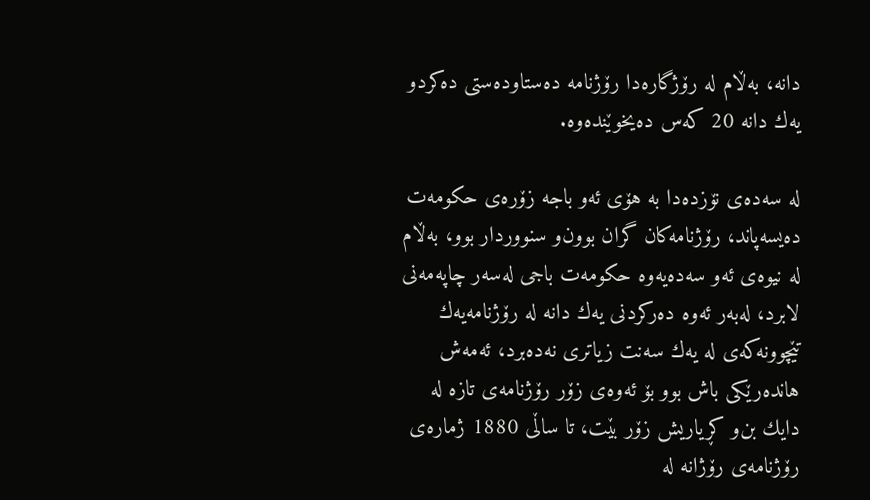دانه‌، به‌ڵام له‌ رۆژگاره‌دا رۆژنامه‌ ده‌ستاوده‌ستی‌ ده‌كرد‌و یه‌ك دانه‌ 20 كه‌س ده‌یخوێنده‌وه‌.

له‌ سه‌ده‌ی‌ نۆزده‌دا به‌ هۆی‌ ئه‌و باجه‌ زۆره‌ی‌ حكومه‌ت ده‌یسه‌پاند، رۆژنامه‌كان گران بوون‌و سنووردار بوو، به‌ڵام له‌ نیوه‌ی‌ ئه‌و سه‌ده‌یه‌وه‌ حكومه‌ت باجی‌ له‌سه‌ر چاپه‌مه‌نی‌ لابرد، له‌به‌ر ئه‌وه‌ ده‌ركردنی‌ یه‌ك دانه‌ له‌ رۆژنامه‌یه‌ك تێچوونه‌كه‌ی‌ له‌ یه‌ك سه‌نت زیاتری‌ نه‌ده‌برد، ئه‌مه‌ش هانده‌رێكی‌ باش بوو بۆ ئه‌وه‌ی‌ زۆر رۆژنامه‌ی‌ تازه‌ له‌ دایك بن‌و كڕیاریش زۆر بێت، تا ساڵی‌ 1880 ژماره‌ی‌ رۆژنامه‌ی‌ رۆژانه‌ له‌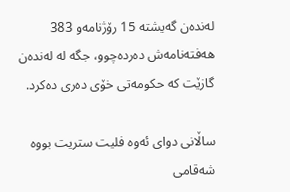له‌نده‌ن گه‌یشته‌ 15 رۆژنامه‌‌و 383 هه‌فته‌نامه‌ش ده‌رده‌چوو، جگه‌ له‌ له‌نده‌ن گازێت كه‌ حكومه‌تی‌ خۆی‌ ده‌ری‌ ده‌كرد.

ساڵانی‌ دوای‌ ئه‌وه‌ فلیت ستریت بووه‌ شه‌قامی‌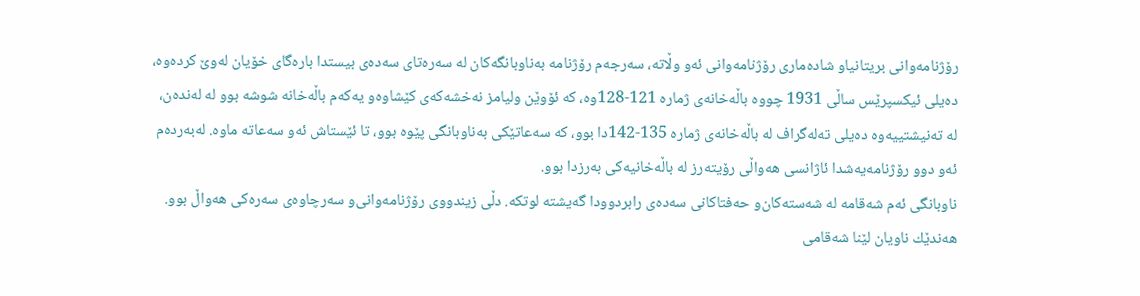رۆژنامه‌وانی‌ بریتانیا‌و شاده‌ماری‌ رۆژنامه‌وانی‌ ئه‌و وڵاته‌، سه‌رجه‌م رۆژنامه‌ به‌ناوبانگه‌كان له‌ سه‌ره‌تای‌ سه‌ده‌ی‌ بیستدا باره‌گای‌ خۆیان له‌وێ كرده‌وه‌، ده‌یلی‌ ئیكسپرێس ساڵی‌ 1931 چووه‌ باڵه‌خانه‌ی‌ ژماره‌ 121-128وه‌، كه‌ ئۆوێن ولیامز نه‌خشه‌كه‌ی‌ كێشاوه‌‌و یه‌كه‌م باڵه‌خانه‌ شوشه‌ بوو له‌ له‌نده‌ن، له‌ ته‌نیشتییه‌وه‌ ده‌یلی‌ ته‌له‌گراف له‌ باڵه‌خانه‌ی‌ ژماره‌ 135-142دا بوو، كه‌ سه‌عاتێكی‌ به‌ناوبانگی‌ پێوه‌ بوو، تا ئێستاش ئه‌و سه‌عاته‌ ماوه‌. له‌به‌رده‌م ئه‌و دوو رۆژنامه‌یه‌شدا ئاژانسی‌ هه‌واڵی‌ رۆیته‌رز له‌ باڵه‌خانیه‌كی‌ به‌رزدا بوو.
ناوبانگی‌ ئه‌م شه‌قامه‌ له‌ شه‌سته‌كان‌و حه‌فتاكانی‌ سه‌ده‌ی‌ رابردوودا گه‌یشته‌ لوتكه‌. دڵی‌ زیندووی‌ رۆژنامه‌وانی‌‌و سه‌رچاوه‌ی‌ سه‌ره‌كی‌ هه‌واڵ بوو. هه‌ندێك ناویان لێنا شه‌قامی‌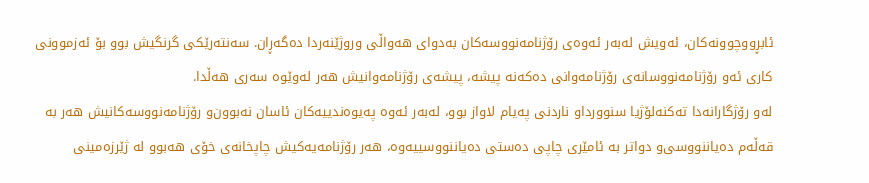ئابڕووچوونه‌كان، ئه‌ویش له‌به‌ر ئه‌وه‌ی‌ رۆژنامه‌نووسه‌كان به‌دوای‌ هه‌واڵی‌ وروژێنه‌ردا ده‌گه‌ڕان. سه‌نته‌رێكی‌ گرنگیش بوو بۆ ئه‌زموونی‌ كاری‌ ئه‌و رۆژنامه‌نووسانه‌ی‌ رۆژنامه‌وانی‌ ده‌كه‌نه‌ پیشه‌، پیشه‌ی‌ رۆژنامه‌وانیش هه‌ر له‌وێوه‌ سه‌ری‌ هه‌ڵدا.
له‌و رۆژگارانه‌دا ته‌كنه‌لۆژیا سنووردا‌و ناردنی‌ په‌یام لاواز بوو، له‌به‌ر ئه‌وه‌ په‌یوه‌ندییه‌كان ئاسان نه‌بوون‌و رۆژنامه‌نووسه‌كانیش هه‌ر به‌ قه‌ڵه‌م ده‌یاننووسی‌‌و دواتر به‌ ئامێری‌ چاپی‌ ده‌ستی‌ ده‌یاننووسییه‌وه‌، هه‌ر رۆژنامه‌یه‌كیش چاپخانه‌ی‌ خۆی‌ هه‌بوو له‌ ژێرزه‌مینی‌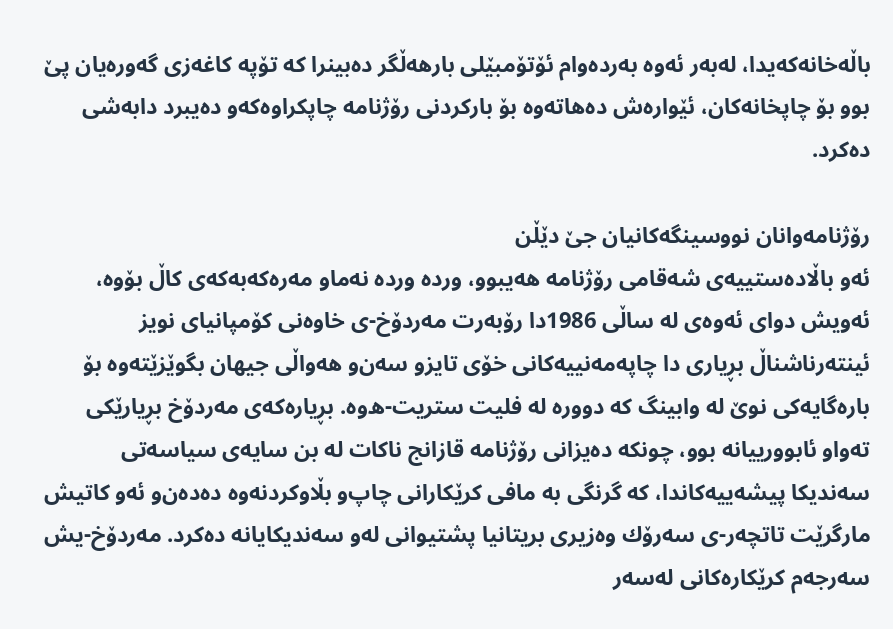باڵه‌خانه‌كه‌یدا، له‌به‌ر ئه‌وه‌ به‌رده‌وام ئۆتۆمبێلی‌ بارهه‌ڵگر ده‌بینرا كه‌ تۆپه‌ كاغه‌زی‌ گه‌وره‌یان پێ بوو بۆ چاپخانه‌كان، ئێواره‌ش ده‌هاته‌وه‌ بۆ باركردنی‌ رۆژنامه‌ چاپكراوه‌كه‌‌و ده‌یبرد دابه‌شی‌ ده‌كرد.

رۆژنامه‌وانان نووسینگه‌كانیان جێ دێڵن
ئه‌و باڵاده‌ستییه‌ی‌ شه‌قامی‌ رۆژنامه‌ هه‌یبوو، ورده‌ ورده‌ نه‌ما‌و مه‌ره‌كه‌به‌كه‌ی‌ كاڵ بۆوه‌، ئه‌ویش دوای‌ ئه‌وه‌ی‌ له‌ ساڵی‌ 1986دا رۆبه‌رت مه‌ردۆخ-ی‌ خاوه‌نی‌ كۆمپانیای‌ نویز ئینته‌رناشناڵ بڕیاری‌ دا چاپه‌مه‌نییه‌كانی‌ خۆی‌ تایز‌و سه‌ن‌و هه‌واڵی‌ جیهان بگوێزێته‌وه‌ بۆ باره‌گایه‌كی‌ نوێ له‌ وابینگ كه‌ دووره‌ له‌ فلیت ستریت-ه‌وه‌. بڕیاره‌كه‌ی‌ مه‌ردۆخ بڕیارێكی‌ ته‌واو ئابوورییانه‌ بوو، چونكه‌ ده‌یزانی‌ رۆژنامه‌ قازانج ناكات له‌ بن سایه‌ی‌ سیاسه‌تی‌ سه‌ندیكا پیشه‌ییه‌كاندا، كه‌ گرنگی‌ به‌ مافی‌ كرێكارانی‌ چاپ‌و بڵاوكردنه‌وه‌ ده‌ده‌ن‌و ئه‌و كاتیش مارگرێت تاتچه‌ر-ی‌ سه‌رۆك وه‌زیری‌ بریتانیا پشتیوانی‌ له‌و سه‌ندیكایانه‌ ده‌كرد. مه‌ردۆخ-یش سه‌رجه‌م كرێكاره‌كانی‌ له‌سه‌ر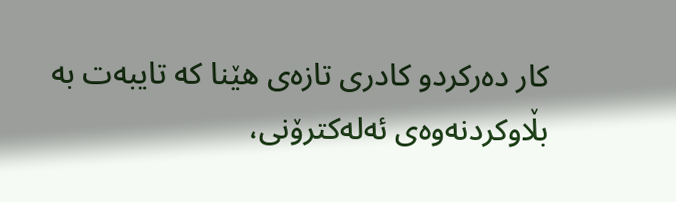كار ده‌ركرد‌و كادری‌ تازه‌ی‌ هێنا كه‌ تایبه‌ت به‌ بڵاوكردنه‌وه‌ی‌ ئه‌له‌كترۆنی‌،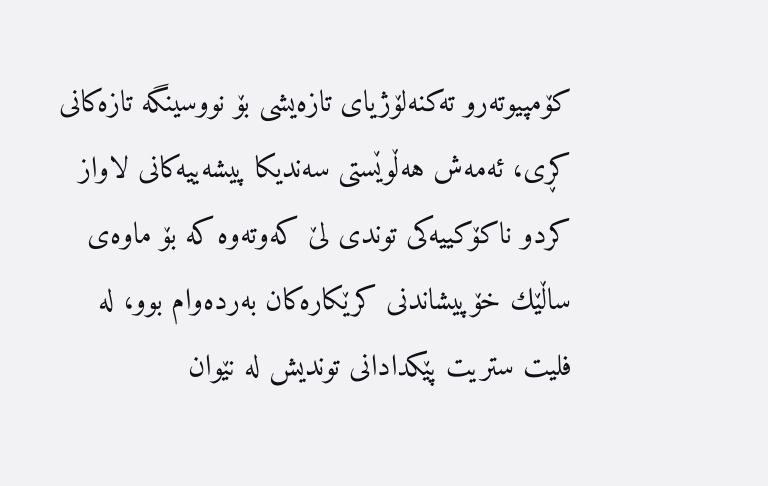كۆمپیوته‌ر‌و ته‌كنه‌لۆژیای‌ تازه‌یشی‌ بۆ نووسینگه‌ تازه‌كانی‌ كڕی‌، ئه‌مه‌ش هه‌ڵوێستی‌ سه‌ندیكا پیشه‌ییه‌كانی‌ لاواز كرد‌و ناكۆكییه‌كی‌ توندی‌ لێ كه‌وته‌وه‌ كه‌ بۆ ماوه‌ی‌ ساڵێك خۆپیشاندنی‌ كرێكاره‌كان به‌رده‌وام بوو، له‌ فلیت ستریت پێكدادانی توندیش له‌ نێوان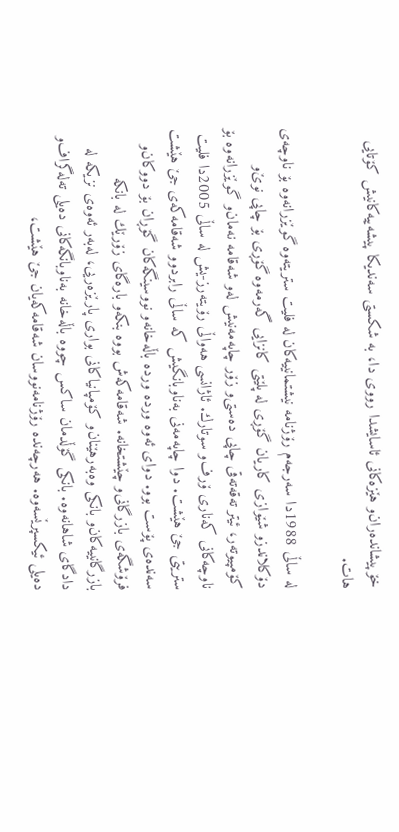خۆپیشانده‌ران‌و هێزه‌كانی‌ ئاسایشدا رووی‌ دا، به‌ شكستی‌ سه‌ندیكا پیشه‌ییه‌كانیش كۆتایی هات.

له‌ ساڵی‌ 1988دا سه‌رجه‌م رۆژنامه‌ نیشتمانییه‌كان له‌ فلیت ستریته‌وه‌ گوێزرانه‌وه‌ بۆ ناوچه‌ی‌ دۆكلاندز‌و شێوازی‌ كاریان گۆڕی‌ له‌ پلێتی‌ كانزایی گه‌رمه‌وه‌ گۆڕی‌ بۆ چاپی‌ نوێ‌و كۆمپیوته‌ر، ئیتر ته‌قه‌ته‌قی‌ چاپی‌ ده‌ستی‌‌و زۆر چاپه‌مه‌نیش له‌و شه‌قامه‌ نه‌مان‌و گوێزرانه‌وه‌ بۆ ناوچه‌كانی‌ كه‌ناری‌ ۆرف‌و سوتارك. ئاژانسی‌ هه‌واڵی‌ رۆیته‌رز-یش له‌ ساڵی‌ 2005دا فلیت ستریتی‌ جێ هێشت. دوا چاپه‌مه‌نی‌ به‌ناوبانگیش كه‌ ساڵی‌ رابردوو شه‌قامه‌كه‌ی‌ جێ هێشت سه‌نده‌ی‌ پۆست بوو. دوای‌ ئه‌وه‌ ورده‌ ورده‌ باڵه‌خانه‌‌و نووسینگه‌كان گۆڕان بۆ دووكان‌و فرۆشگه‌ی‌ بازرگانی‌‌و چێشتخانه‌. شه‌قامه‌كه‌ش بووه‌ بنكه‌‌و باره‌گای‌ زۆرێك له‌ بانكه‌ بازرگانییه‌كان‌و بانكی‌ وه‌به‌رهێنان‌و كۆمپانیاكانی‌ بواری‌ پارێزه‌ریی، له‌به‌ر ئه‌وه‌ی‌ نزیكه‌ له‌ دادگای‌ شاهانه‌وه‌. بانكی‌ گۆڵدمان ساكس چووه‌ باڵه‌خانه‌ به‌ناوبانگه‌كانی‌ ده‌یلی‌ ته‌له‌گراف‌و ده‌یلی‌ ئیكسپرێسه‌وه‌. هه‌رچه‌نده‌ رۆژنامه‌نووسان شه‌قامه‌كه‌یان جێ هێشت،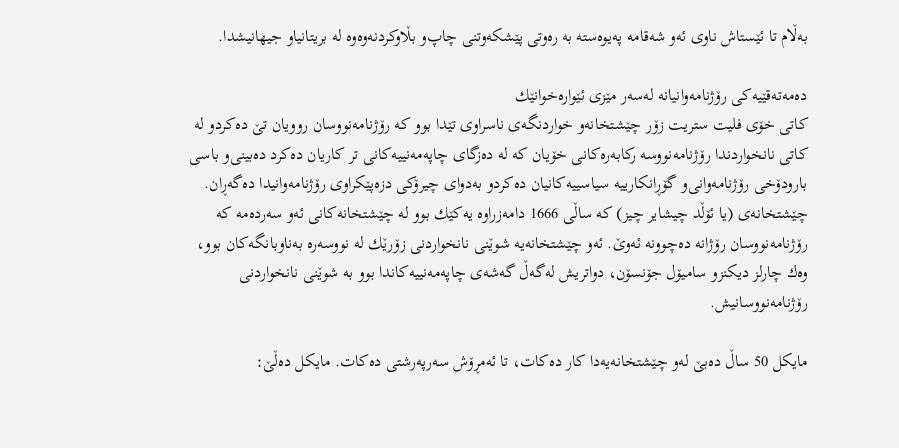به‌ڵام تا ئێستاش ناوی‌ ئه‌و شه‌قامه‌ په‌یوه‌سته‌ به‌ ره‌وتی‌ پێشكه‌وتنی‌ چاپ‌و بڵاوكردنه‌وه‌وه‌ له‌ بریتانیا‌و جیهانیشدا.

ده‌مه‌ته‌قێیه‌كی‌ رۆژنامه‌وانیانه‌ له‌سه‌ر مێزی‌ ئێواره‌خوانێك
كاتی‌ خۆی‌ فلیت ستریت زۆر چێشتخانه‌‌و خواردنگه‌ی‌ ناسراوی‌ تێدا بوو كه‌ رۆژنامه‌نووسان روویان تێ ده‌كرد‌و له‌ كاتی‌ نانخواردندا رۆژنامه‌نووسه‌ ركابه‌ره‌كانی‌ خۆیان كه‌ له‌ ده‌زگای‌ چاپه‌مه‌نییه‌كانی‌ تر كاریان ده‌كرد ده‌بینی‌‌و باسی‌ بارودۆخی‌ رۆژنامه‌وانی‌‌و گۆڕانكارییه‌ سیاسییه‌كانیان ده‌كرد‌و به‌دوای‌ چیرۆكی‌ دزه‌پێكراوی‌ رۆژنامه‌وانیدا ده‌گه‌ڕان. چێشتخانه‌ی‌ (یا ئۆڵد چیشایر چیز) كه‌ ساڵی‌ 1666 دامه‌زراوه‌ یه‌كێك بوو له‌ چێشتخانه‌كانی‌ ئه‌و سه‌رده‌مه‌ كه‌ رۆژنامه‌نووسان رۆژانه‌ ده‌چوونه‌ ئه‌وێ. ئه‌و چێشتخانه‌یه‌ شوێنی‌ نانخواردنی‌ زۆرێك له‌ نووسه‌ره‌ به‌ناوبانگه‌كان بوو، وه‌ك چارلز دیكنز‌و سامیۆل جۆنسۆن، دواتریش له‌گه‌ڵ گه‌شه‌ی‌ چاپه‌مه‌نییه‌كاندا بوو به‌ شوێنی‌ نانخواردنی رۆژنامه‌نووسانیش.

مایكل 50 ساڵ ده‌بێ له‌و چێشتخانه‌یه‌دا كار ده‌كات، تا ئه‌مڕۆش سه‌رپه‌رشتی‌ ده‌كات. مایكل ده‌ڵێ: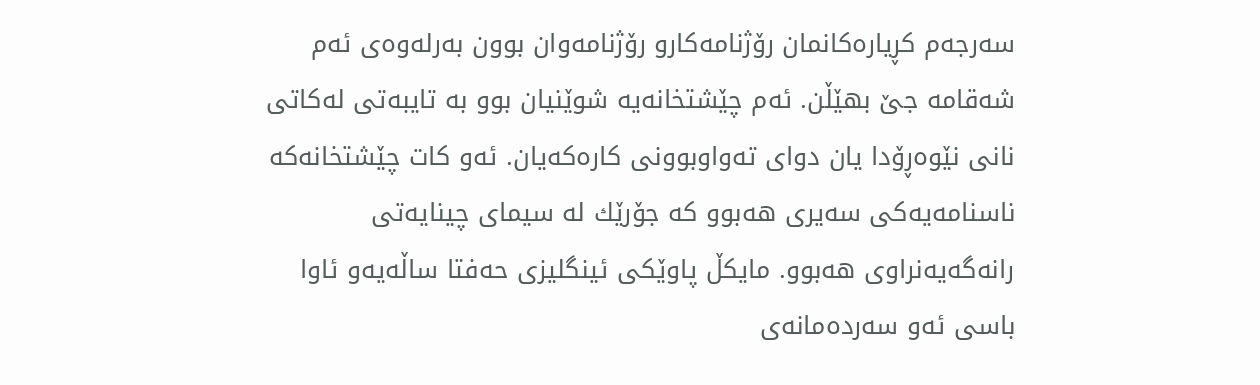سه‌رجه‌م كڕیاره‌كانمان رۆژنامه‌كار‌و رۆژنامه‌وان بوون به‌رله‌وه‌ی‌ ئه‌م شه‌قامه‌ جێ بهێڵن. ئه‌م چێشتخانه‌یه‌ شوێنیان بوو به‌ تایبه‌تی‌ له‌كاتی‌ نانی‌ نێوه‌ڕۆدا یان دوای‌ ته‌واوبوونی‌ كاره‌كه‌یان. ئه‌و كات چێشتخانه‌كه‌ ناسنامه‌یه‌كی‌ سه‌یری‌ هه‌بوو كه‌ جۆرێك له‌ سیمای‌ چینایه‌تی‌ رانه‌گه‌یه‌نراوی‌ هه‌بوو. مایكڵ پاوێكی‌ ئینگلیزی حه‌فتا ساڵه‌یه‌‌و ئاوا باسی‌ ئه‌و سه‌رده‌مانه‌ی‌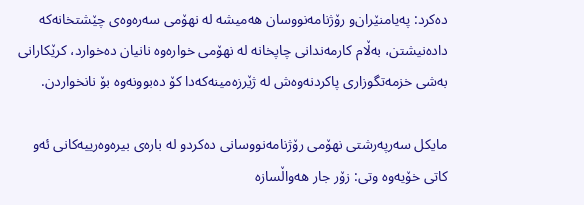ده‌كرد: په‌یامنێران‌و رۆژنامه‌نووسان هه‌میشه‌ له‌ نهۆمی‌ سه‌ره‌وه‌ی‌ چێشتخانه‌كه‌ داده‌نیشتن، به‌ڵام كارمه‌ندانی‌ چاپخانه‌ له‌ نهۆمی‌ خواره‌وه‌ نانیان ده‌خوارد، كرێكارانی‌ به‌شی‌ خزمه‌تگوزاری‌ پاكردنه‌وه‌ش له‌ ژێرزه‌مینه‌كه‌دا كۆ ده‌بوونه‌وه‌ بۆ نانخواردن.

مایكل سه‌رپه‌رشتی‌ نهۆمی‌ رۆژنامه‌نووسانی‌ ده‌كرد‌و له‌ باره‌ی‌ بیره‌وه‌رییه‌كانی‌ ئه‌و كاتی‌ خۆیه‌وه‌ وتی‌: زۆر جار هه‌واڵسازه‌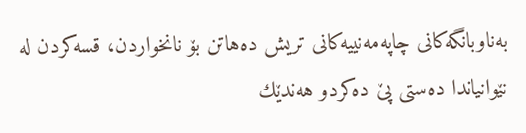به‌ناوبانگه‌كانی‌ چاپه‌مه‌نییه‌كانی‌ تریش ده‌هاتن بۆ نانخواردن، قسه‌كردن له‌ نێوانیاندا ده‌ستی‌ پێ ده‌كرد‌و هه‌ندێك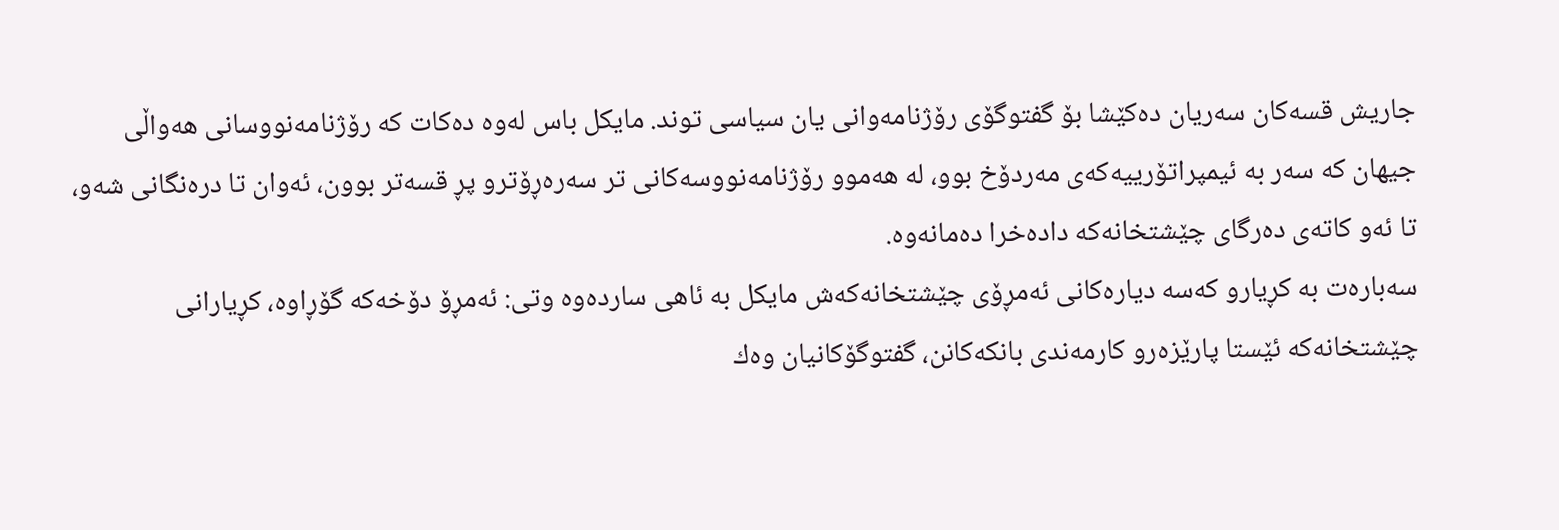جاریش قسه‌كان سه‌ریان ده‌كێشا بۆ گفتوگۆی‌ رۆژنامه‌وانی‌ یان سیاسی‌ توند. مایكل باس له‌وه‌ ده‌كات كه‌ رۆژنامه‌نووسانی‌ هه‌واڵی‌ جیهان كه‌ سه‌ر به‌ ئیمپراتۆرییه‌كه‌ی‌ مه‌ردۆخ بوو، له‌ هه‌موو رۆژنامه‌نووسه‌كانی‌ تر سه‌ره‌ڕۆتر‌و پڕ قسه‌تر بوون، ئه‌وان تا دره‌نگانی‌ شه‌و، تا ئه‌و كاته‌ی‌ ده‌رگای‌ چێشتخانه‌كه‌ داده‌خرا ده‌مانه‌وه‌.
سه‌باره‌ت به‌ كڕیار‌و كه‌سه‌ دیاره‌كانی‌ ئه‌مڕۆی‌ چێشتخانه‌كه‌ش مایكل به‌ ئاهی‌ سارده‌وه‌ وتی‌: ئه‌مڕۆ دۆخه‌كه‌ گۆڕاوه‌، كڕیارانی‌ چێشتخانه‌كه‌ ئێستا پارێزه‌ر‌و كارمه‌ندی‌ بانكه‌كانن، گفتوگۆكانیان وه‌ك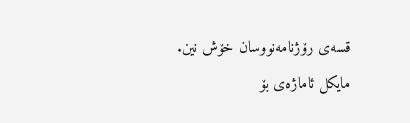قسه‌ی‌ رۆژنامه‌نووسان خۆش نین. مایكل ئاماژه‌ی‌ بۆ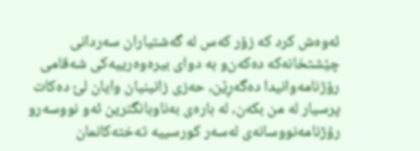ئه‌وه‌ش كرد كه‌ زۆر كه‌س له‌ گه‌شتیاران سه‌ردانی‌ چێشتخانه‌كه‌ ده‌كه‌ن‌و به‌ دوای‌ بیره‌وه‌رییه‌كی‌ شه‌قامی‌ رۆژنامه‌وانیدا ده‌گه‌ڕێن، حه‌زی‌ زانینیان وایان لێ ده‌كات پرسیار له‌ من بكه‌ن، له‌ باره‌ی‌ به‌ناوبانگترین ئه‌و نووسه‌ر‌و رۆژنامه‌نووسانه‌ی‌ له‌سه‌ر كورسییه‌ ته‌خته‌كانمان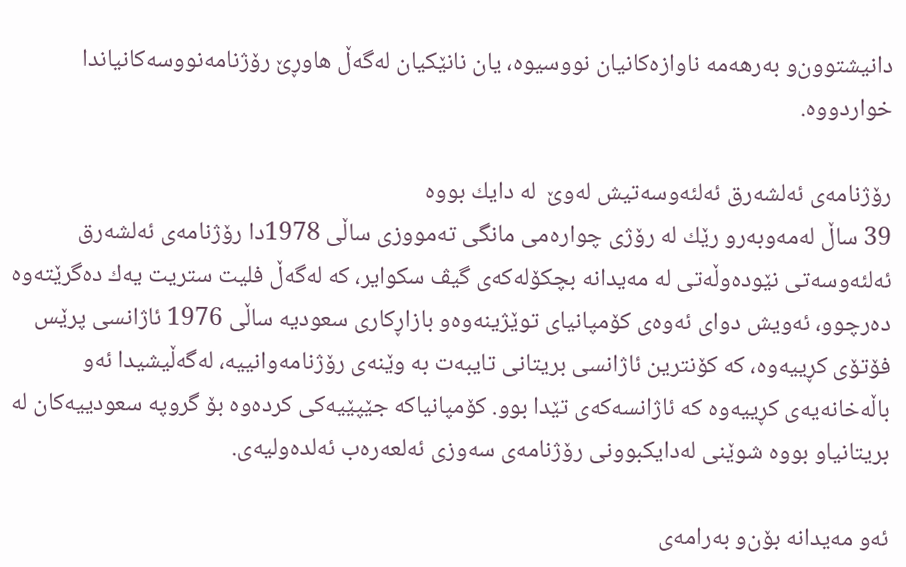دانیشتوون‌و به‌رهه‌مه‌ ناوازه‌كانیان نووسیوه‌، یان نانێكیان له‌گه‌ڵ هاوڕێ رۆژنامه‌نووسه‌كانیاندا خواردووه‌.

رۆژنامه‌ی‌ ئه‌لشه‌رق ئه‌لئه‌وسه‌تیش له‌وێ  له‌ دایك بووه‌
39 ساڵ له‌مه‌وبه‌ر‌و رێك له‌ رۆژی‌ چواره‌می‌ مانگی‌ ته‌مووزی‌ ساڵی‌ 1978دا رۆژنامه‌ی‌ ئه‌لشه‌رق ئه‌لئه‌وسه‌تی‌ نێوده‌وڵه‌تی‌ له‌ مه‌یدانه‌ بچكۆله‌كه‌ی‌ گیڤ سكوایر، كه‌ له‌گه‌ڵ فلیت ستریت یه‌ك ده‌گرێته‌وه‌ ده‌رچوو، ئه‌ویش دوای‌ ئه‌وه‌ی‌ كۆمپانیای‌ توێژینه‌وه‌‌و بازاڕكاری‌ سعودیه‌ ساڵی‌ 1976 ئاژانسی‌ پرێس فۆتۆی‌ كڕییه‌وه‌، كه‌ كۆنترین ئاژانسی‌ بریتانی‌ تایبه‌ت به‌ وێنه‌ی رۆژنامه‌وانییه‌، له‌گه‌ڵیشیدا ئه‌و باڵه‌خانه‌یه‌ی‌ كڕییه‌وه‌ كه‌ ئاژانسه‌كه‌ی‌ تێدا بوو. كۆمپانیاكه‌ جێپێیه‌كی‌ كرده‌وه‌ بۆ گروپه‌ سعودییه‌كان له‌ بریتانیا‌و بووه‌ شوێنی‌ له‌دایكبوونی‌ رۆژنامه‌ی‌ سه‌وزی ئه‌لعه‌ره‌ب ئه‌لده‌ولیه‌ی‌.

ئه‌و مه‌یدانه‌ بۆن‌و به‌رامه‌ی‌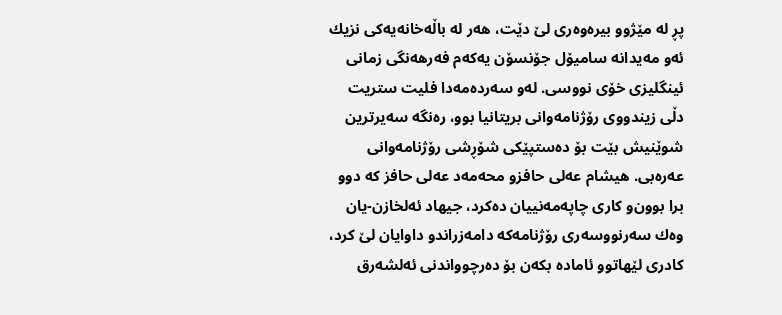پڕ له‌ مێژوو بیره‌وه‌ری‌ لێ دێت، هه‌ر له‌ باڵه‌خانه‌یه‌كی‌ نزیك ئه‌و مه‌یدانه‌ سامیۆل جۆنسۆن یه‌كه‌م فه‌رهه‌نگی‌ زمانی‌ ئینگلیزی‌ خۆی‌ نووسی‌. له‌و سه‌رده‌مه‌دا فلیت ستریت دڵی‌ زیندووی‌ رۆژنامه‌وانی‌ بریتانیا بوو، ره‌نگه‌ سه‌یرترین شوێنیش بێت بۆ ده‌ستپێكی‌ شۆڕشی‌ رۆژنامه‌وانی‌ عه‌ره‌بی‌. هیشام عه‌لی‌ حافز‌و محه‌مه‌د عه‌لی‌ حافز كه‌ دوو برا بوون‌و كاری‌ چاپه‌مه‌نییان ده‌كرد، جیهاد ئه‌لخازن-یان وه‌ك سه‌رنووسه‌ری‌ رۆژنامه‌كه‌ دامه‌زراند‌و داوایان لێ كرد، كادری‌ لێهاتوو ئاماده‌ بكه‌ن بۆ ده‌رچوواندنی‌ ئه‌لشه‌رق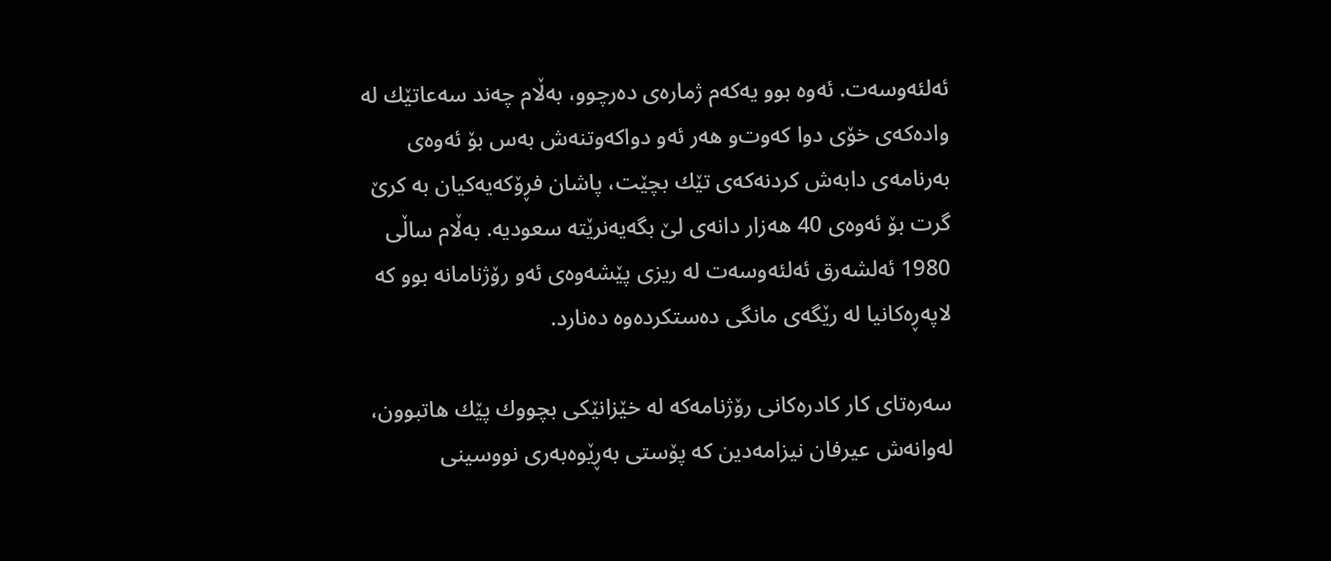ئه‌لئه‌وسه‌ت. ئه‌وه‌ بوو یه‌كه‌م ژماره‌ی‌ ده‌رچوو، به‌ڵام چه‌ند سه‌عاتێك له‌ واده‌كه‌ی‌ خۆی‌ دوا كه‌وت‌و هه‌ر ئه‌و دواكه‌وتنه‌ش به‌س بۆ ئه‌وه‌ی‌ به‌رنامه‌ی‌ دابه‌ش كردنه‌كه‌ی‌ تێك بچێت، پاشان فڕۆكه‌یه‌كیان به‌ كرێ گرت بۆ ئه‌وه‌ی‌ 40 هه‌زار دانه‌ی‌ لێ بگه‌یه‌نرێته‌ سعودیه‌. به‌ڵام ساڵی‌ 1980 ئه‌لشه‌رق ئه‌لئه‌وسه‌ت له‌ ریزی‌ پێشه‌وه‌ی‌ ئه‌و رۆژنامانه‌ بوو كه‌ لاپه‌ڕه‌كانیا له‌ رێگه‌ی‌ مانگی‌ ده‌ستكرده‌وه‌ ده‌نارد.

سه‌ره‌تای‌ كار كادره‌كانی‌ رۆژنامه‌كه‌ له‌ خێزانێكی‌ بچووك پێك هاتبوون، له‌وانه‌ش عیرفان نیزامه‌دین كه‌ پۆستی‌ به‌ڕێوه‌به‌ری‌ نووسینی‌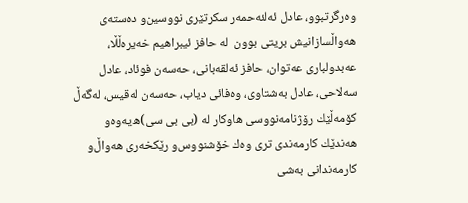وه‌رگرتبوو، عادل ئه‌لئه‌حمه‌ر سكرتێری‌ نووسین‌و ده‌سته‌ی‌ هه‌واڵسازانیش بریتی‌ بوون  له‌ حافز ئیبراهیم خه‌یره‌ڵڵا، عه‌بدولباری‌ عه‌توان، حافز ئه‌لقه‌بانی‌، حه‌سه‌ن فوئاد، عادل سه‌لاحی‌، عادل به‌شتاوی‌، وه‌فائی‌ دیاب، حه‌سه‌ن له‌قیس، له‌گه‌ڵ كۆمه‌ڵێك رۆژنامه‌نووسی‌ هاوكار له‌ (بی‌ بی‌ سی‌)ه‌یه‌وه‌‌و هه‌ندێك كارمه‌ندی‌ تری‌ وه‌ك خۆشنووس‌و رێكخه‌ری‌ هه‌واڵ‌و كارمه‌ندانی‌ به‌شی‌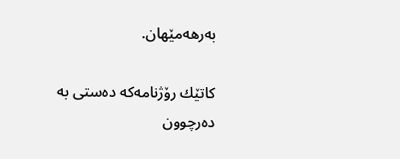به‌رهه‌مێهان.

كاتێك رۆژنامه‌كه‌ ده‌ستی‌ به‌ ده‌رچوون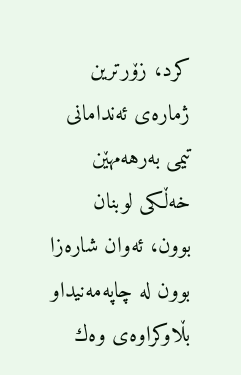كرد، زۆرترین ژماره‌ی‌ ئه‌ندامانی‌ تیمی‌ به‌رهه‌مهێن خه‌ڵكی‌ لوبنان بوون، ئه‌وان شاره‌زا بوون له‌ چاپه‌مه‌نیدا‌و بڵاوكراوه‌ی‌ وه‌ك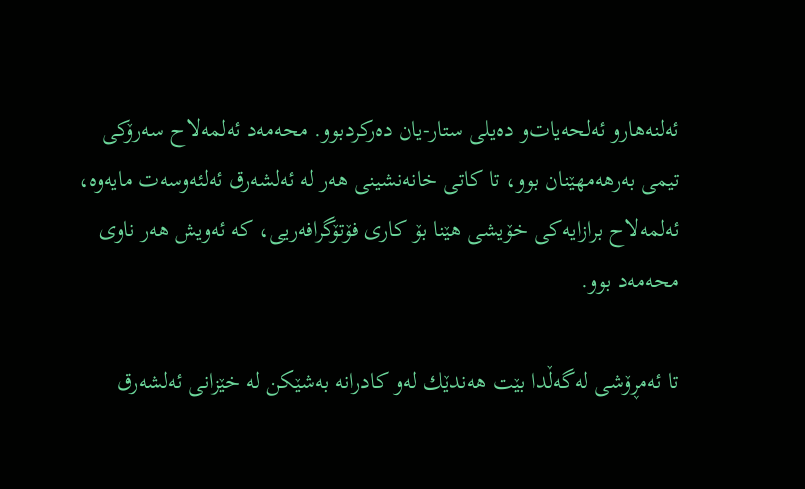ئه‌لنه‌هار‌و ئه‌لحه‌یات‌و ده‌یلی‌ ستار-یان ده‌ركردبوو. محه‌مه‌د ئه‌لمه‌لاح سه‌رۆكی‌ تیمی‌ به‌رهه‌مهێنان بوو، تا كاتی‌ خانه‌نشینی‌ هه‌ر له‌ ئه‌لشه‌رق ئه‌لئه‌وسه‌ت مایه‌وه‌، ئه‌لمه‌لاح برازایه‌كی‌ خۆیشی‌ هێنا بۆ كاری‌ فۆتۆگرافه‌ریی، كه‌ ئه‌ویش هه‌ر ناوی‌ محه‌مه‌د بوو.

تا ئه‌مڕۆشی‌ له‌گه‌ڵدا بێت هه‌ندێك له‌و كادرانه‌ به‌شێكن له‌ خێزانی‌ ئه‌لشه‌رق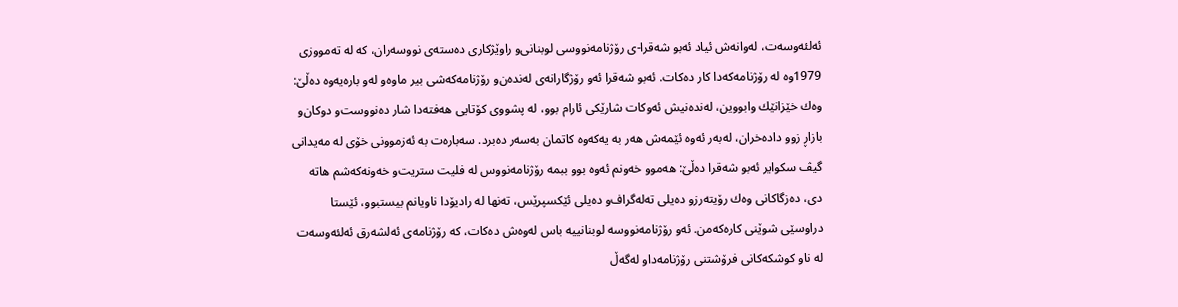ئه‌لئه‌وسه‌ت، له‌وانه‌ش ئیاد ئه‌بو شه‌قرا-ی‌ رۆژنامه‌نووسی‌ لوبنانی‌‌و راوێژكاری‌ ده‌سته‌ی‌ نووسه‌ران، كه‌ له‌ ته‌مووزی‌ 1979وه‌ له‌ رۆژنامه‌كه‌دا كار ده‌كات. ئه‌بو شه‌قرا ئه‌و رۆژگارانه‌ی‌ له‌نده‌ن‌و رۆژنامه‌كه‌شی‌ بیر ماوه‌‌و له‌و باره‌یه‌وه‌ ده‌ڵێ: وه‌ك خێزانێك وابووین، له‌نده‌نیش ئه‌وكات شارێكی‌ ئارام بوو، له‌ پشووی‌ كۆتایی هه‌فته‌دا شار ده‌نووست‌و دوكان‌و بازاڕ زوو داده‌خران، له‌به‌ر ئه‌وه‌ ئێمه‌ش هه‌ر به‌ یه‌كه‌وه‌ كاتمان به‌سه‌ر ده‌برد. سه‌باره‌ت به‌ ئه‌زموونی‌ خۆی‌ له‌ مه‌یدانی‌ گیڤ سكوایر ئه‌بو شه‌قرا ده‌ڵێ: هه‌موو خه‌ونم ئه‌وه‌ بوو ببمه‌ رۆژنامه‌نووس له‌ فلیت ستریت‌و خه‌ونه‌كه‌شم هاته‌ دی‌، ده‌زگاكانی‌ وه‌ك رۆیته‌رز‌و ده‌یلی‌ ته‌له‌گراف‌و ده‌یلی‌ ئێكسپرێس، ته‌نها له‌ رادیۆدا ناویانم بیستبوو، ئێستا دراوسێی‌ شوێنی‌ كاره‌كه‌من. ئه‌و رۆژنامه‌نووسه‌ لوبنانییه‌ باس له‌وه‌ش ده‌كات، كه‌ رۆژنامه‌ی‌ ئه‌لشه‌رق ئه‌لئه‌وسه‌ت له‌ ناو كوشكه‌كانی‌ فرۆشتنی‌ رۆژنامه‌دا‌و له‌گه‌ڵ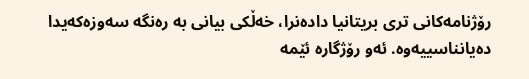رۆژنامه‌كانی‌ تری‌ بریتانیا داده‌نرا، خه‌ڵكی‌ بیانی‌ به‌ ره‌نگه‌ سه‌وزه‌كه‌یدا ده‌یانناسییه‌وه‌. ئه‌و رۆژگاره‌ ئێمه‌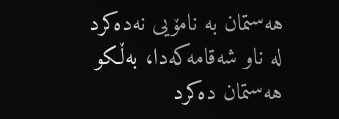هه‌ستمان به‌ نامۆیی نه‌ده‌كرد له‌ ناو شه‌قامه‌كه‌دا، به‌ڵكو هه‌ستمان ده‌كرد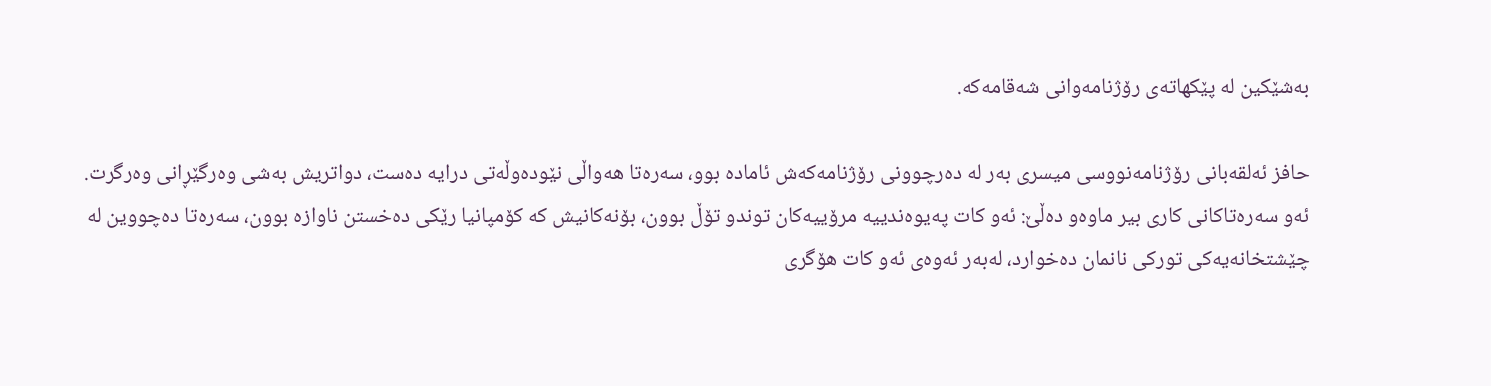به‌شێكین له‌ پێكهاته‌ی‌ رۆژنامه‌وانی‌ شه‌قامه‌كه‌.

حافز ئه‌لقه‌بانی‌ رۆژنامه‌نووسی‌ میسری‌ به‌ر له‌ ده‌رچوونی‌ رۆژنامه‌كه‌ش ئاماده‌ بوو، سه‌ره‌تا هه‌واڵی‌ نێوده‌وڵه‌تی‌ درایه‌ ده‌ست، دواتریش به‌شی‌ وه‌رگێڕانی‌ وه‌رگرت. ئه‌و سه‌ره‌تاكانی‌ كاری‌ بیر ماوه‌‌و ده‌ڵێ: ئه‌و كات په‌یوه‌ندییه‌ مرۆییه‌كان توند‌و تۆڵ بوون، بۆنه‌كانیش كه‌ كۆمپانیا رێكی‌ ده‌خستن ناوازه‌ بوون، سه‌ره‌تا ده‌چووین له‌ چێشتخانه‌یه‌كی‌ توركی‌ نانمان ده‌خوارد، له‌به‌ر ئه‌وه‌ی‌ ئه‌و كات هۆگری‌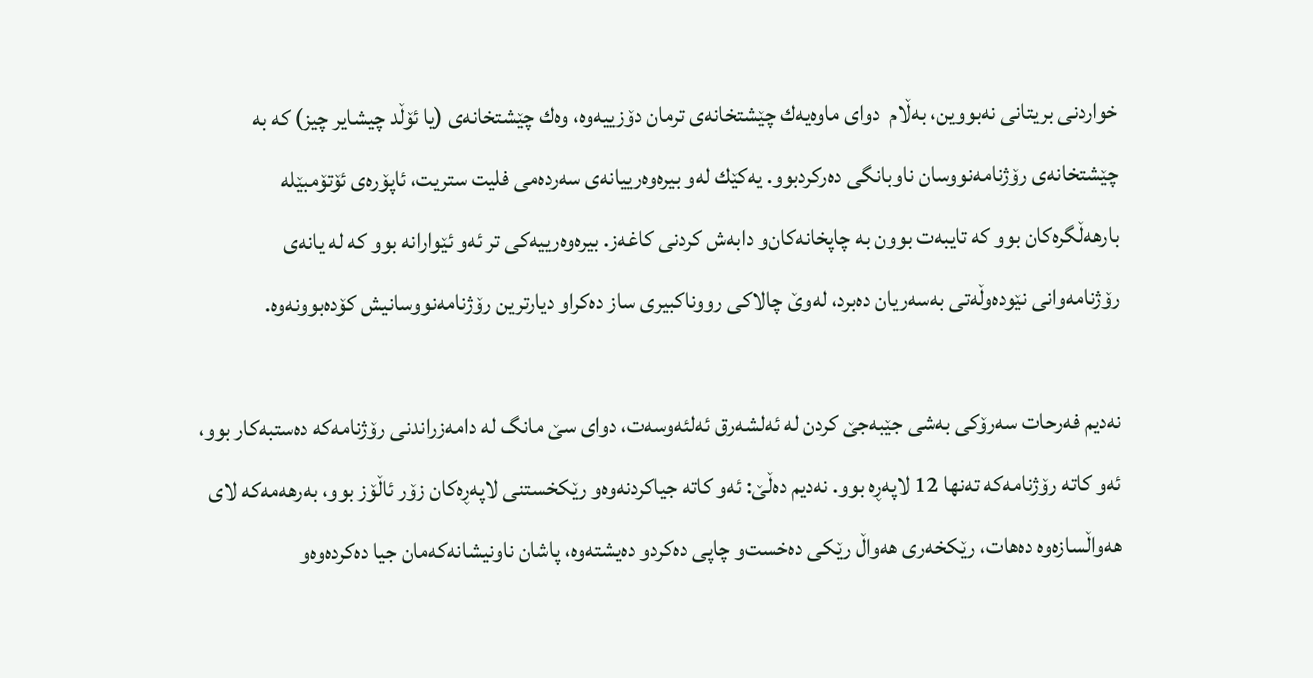خواردنی‌ بریتانی‌ نه‌بووین، به‌ڵام  دوای‌ ماوه‌یه‌ك چێشتخانه‌ی‌ ترمان دۆزییه‌وه‌، وه‌ك چێشتخانه‌ی‌ (یا ئۆڵد چیشایر چیز) كه‌ به‌ چێشتخانه‌ی‌ رۆژنامه‌نووسان ناوبانگی‌ ده‌ركردبوو. یه‌كێك له‌و بیره‌وه‌رییانه‌ی‌ سه‌رده‌می‌ فلیت ستریت، ئاپۆره‌ی‌ ئۆتۆمبێله‌ بارهه‌ڵگره‌كان بوو كه‌ تایبه‌ت بوون به‌ چاپخانه‌كان‌و دابه‌ش كردنی‌ كاغه‌ز. بیره‌وه‌رییه‌كی‌ تر ئه‌و ئێوارانه‌ بوو كه‌ له‌ یانه‌ی‌ رۆژنامه‌وانی‌ نێوده‌وڵه‌تی‌ به‌سه‌ریان ده‌برد، له‌وێ چالاكی‌ رووناكبیری‌ ساز ده‌كرا‌و دیارترین رۆژنامه‌نووسانیش كۆده‌بوونه‌وه‌.

نه‌دیم فه‌رحات سه‌رۆكی‌ به‌شی‌ جێبه‌جێ كردن له‌ ئه‌لشه‌رق ئه‌لئه‌وسه‌ت، دوای‌ سێ مانگ له‌ دامه‌زراندنی‌ رۆژنامه‌كه‌ ده‌ستبه‌كار بوو، ئه‌و كاته‌ رۆژنامه‌كه‌ ته‌نها 12 لاپه‌ڕه‌ بوو. نه‌دیم ده‌ڵێ: ئه‌و كاته‌ جیاكردنه‌وه‌‌و رێكخستنی‌ لاپه‌ڕه‌كان زۆر ئاڵۆز بوو، به‌رهه‌مه‌كه‌ لای‌ هه‌واڵسازه‌وه‌ ده‌هات، رێكخه‌ری‌ هه‌واڵ رێكی‌ ده‌خست‌و چاپی‌ ده‌كرد‌و ده‌یشته‌وه‌، پاشان ناونیشانه‌كه‌مان جیا ده‌كرده‌وه‌‌و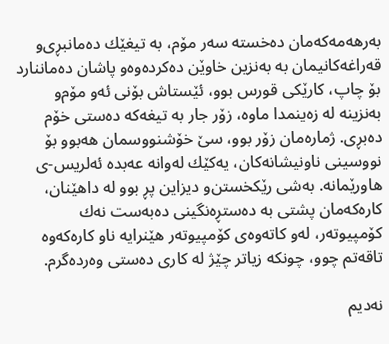به‌رهه‌مه‌كه‌مان ده‌خسته‌ سه‌ر مۆم، به‌ تیغێك ده‌مانبڕی‌‌و قه‌راغه‌كانیمان به‌ به‌نزین خاوێن ده‌كرده‌وه‌‌و پاشان ده‌ماننارد بۆ چاپ، كارێكی‌ قورس بوو، ئێستاش بۆنی‌ ئه‌و مۆم‌و به‌نزینه‌ له‌ زه‌ینمدا ماوه‌، زۆر جار به‌ تیغه‌كه‌ ده‌ستی‌ خۆم ده‌بڕی‌. ژماره‌مان زۆر بوو، سێ خۆشنووسمان هه‌بوو بۆ نووسینی‌ ناونیشانه‌كان، یه‌كێك له‌وانه‌ عه‌بده‌ ئه‌لریس-ی‌ هاورێمانه‌. به‌شی‌ رێكخستن‌و دیزاین پڕ بوو له‌ داهێنان، كاره‌كه‌مان پشتی‌ به‌ ده‌ستڕه‌نگینی‌ ده‌به‌ست نه‌ك كۆمپیوته‌ر، له‌و كاته‌وه‌ی‌ كۆمپیوته‌ر هێنرایه‌ ناو كاره‌كه‌وه‌ تاقه‌تم چوو، چونكه‌ زیاتر چێژ له‌ كاری‌ ده‌ستی‌ وه‌رده‌گرم.

نه‌دیم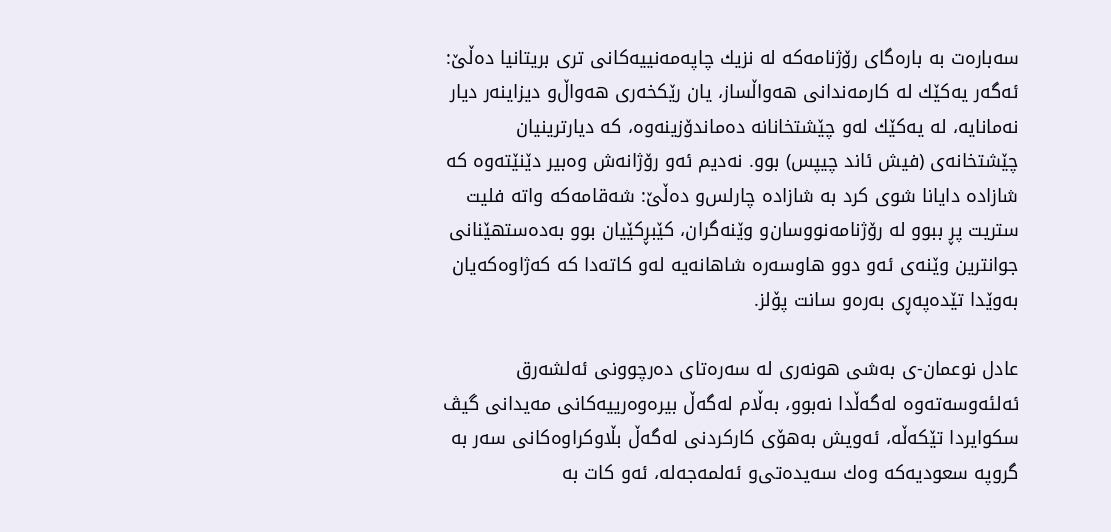سه‌باره‌ت به‌ باره‌گای‌ رۆژنامه‌كه‌ له‌ نزیك چاپه‌مه‌نییه‌كانی‌ تری‌ بریتانیا ده‌ڵێ: ئه‌گه‌ر یه‌كێك له‌ كارمه‌ندانی‌ هه‌واڵساز، یان رێكخه‌ری‌ هه‌واڵ‌و دیزاینه‌ر دیار نه‌مانایه‌، له‌ یه‌كێك له‌و چێشتخانانه‌ ده‌ماندۆزینه‌وه‌، كه‌ دیارترینیان چێشتخانه‌ی‌ (فیش ئاند چیپس) بوو. نه‌دیم ئه‌و رۆژانه‌ش وه‌بیر دێنێته‌وه‌ كه‌ شازاده‌ دایانا شوی‌ كرد به‌ شازاده‌ چارلس‌و ده‌ڵێ: شه‌قامه‌كه‌ واته‌ فلیت ستریت پڕ ببوو له‌ رۆژنامه‌نووسان‌و وێنه‌گران، كێبڕكێیان بوو به‌ده‌ستهێنانی‌ جوانترین وێنه‌ی‌ ئه‌و دوو هاوسه‌ره‌ شاهانه‌یه‌ له‌و كاته‌دا كه‌ كه‌ژاوه‌كه‌یان به‌وێدا تێده‌په‌ڕی‌ به‌ره‌و سانت پۆلز.

عادل نوعمان-ی‌ به‌شی‌ هونه‌ری‌ له‌ سه‌ره‌تای‌ ده‌رچوونی‌ ئه‌لشه‌رق ئه‌لئه‌وسه‌ته‌وه‌ له‌گه‌ڵدا نه‌بوو، به‌ڵام له‌گه‌ڵ بیره‌وه‌رییه‌كانی‌ مه‌یدانی‌ گیڤ سكوایردا تێكه‌ڵه‌، ئه‌ویش به‌هۆی‌ كاركردنی‌ له‌گه‌ڵ بڵاوكراوه‌كانی‌ سه‌ر به‌ گروپه‌ سعودیه‌كه‌ وه‌ك سه‌یده‌تی‌‌و ئه‌لمه‌جه‌له‌، ئه‌و كات به‌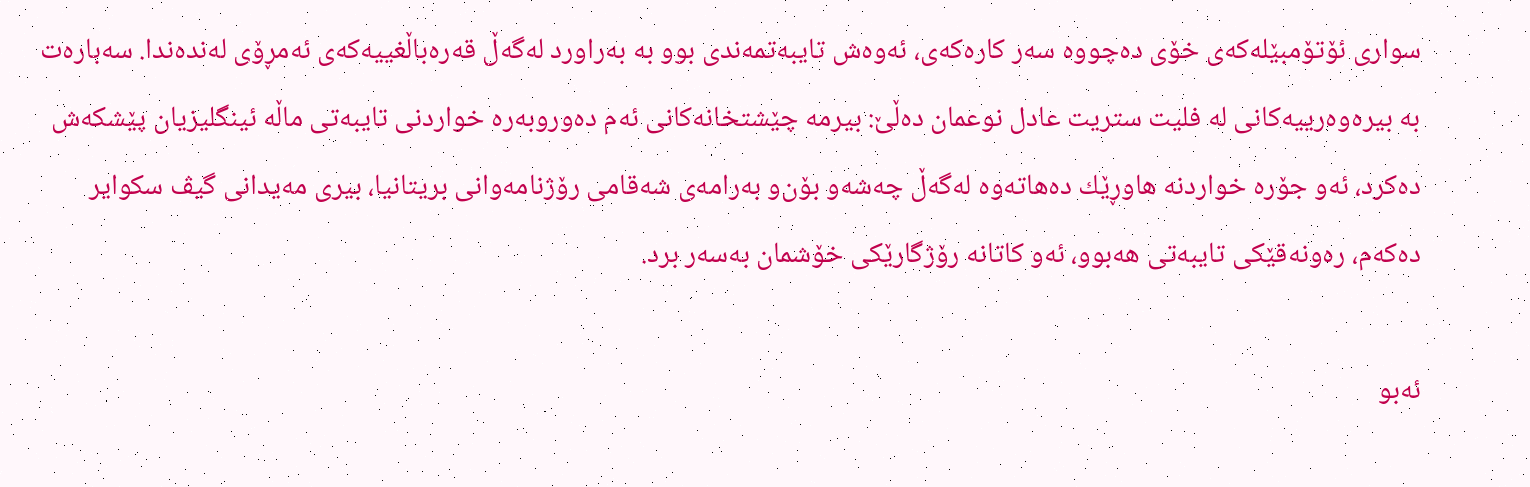سواری‌ ئۆتۆمبێله‌كه‌ی‌ خۆی‌ ده‌چووه‌ سه‌ر كاره‌كه‌ی‌، ئه‌وه‌ش تایبه‌تمه‌ندی‌ بوو به‌ به‌راورد له‌گه‌ڵ قه‌ره‌باڵغییه‌كه‌ی‌ ئه‌مڕۆی‌ له‌نده‌ندا. سه‌باره‌ت به‌ بیره‌وه‌رییه‌كانی‌ له‌ فلیت ستریت عادل نوعمان ده‌ڵێ: بیرمه‌ چێشتخانه‌كانی‌ ئه‌م ده‌وروبه‌ره‌ خواردنی‌ تایبه‌تی‌ ماڵه‌ ئینگلیزیان پێشكه‌ش ده‌كرد، ئه‌و جۆره‌ خواردنه‌ هاوڕێك ده‌هاته‌وه‌ له‌گه‌ڵ چه‌شه‌‌و بۆن‌و به‌رامه‌ی‌ شه‌قامی‌ رۆژنامه‌وانی‌ بریتانیا، بیری‌ مه‌یدانی‌ گیڤ سكوایر ده‌كه‌م، ره‌ونه‌قێكی‌ تایبه‌تی‌ هه‌بوو، ئه‌و كاتانه‌ رۆژگارێكی‌ خۆشمان به‌سه‌ر برد.

ئه‌بو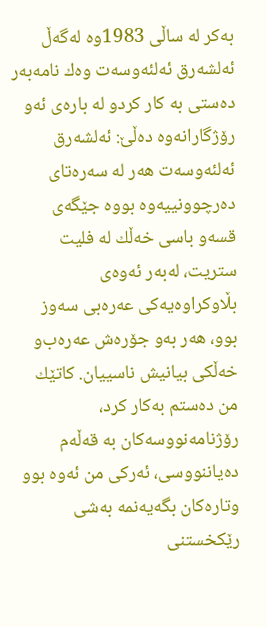به‌كر له‌ ساڵی‌ 1983وه‌ له‌گه‌ڵ ئه‌لشه‌رق ئه‌لئه‌وسه‌ت وه‌ك نامه‌به‌ر ده‌ستی‌ به‌ كار كرد‌و له‌ باره‌ی‌ ئه‌و رۆژگارانه‌وه‌ ده‌ڵێ: ئه‌لشه‌رق ئه‌لئه‌وسه‌ت هه‌ر له‌ سه‌ره‌تای‌ ده‌رچوونییه‌وه‌ بووه‌ جێگه‌ی‌ قسه‌‌و باسی‌ خه‌ڵك له‌ فلیت ستریت، له‌به‌ر ئه‌وه‌ی‌ بڵاوكراوه‌یه‌كی‌ عه‌ره‌بی‌ سه‌وز بوو، هه‌ر به‌و جۆره‌ش عه‌ره‌ب‌و خه‌ڵكی‌ بیانیش ناسییان. كاتێك من ده‌ستم به‌كار كرد، رۆژنامه‌نووسه‌كان به‌ قه‌ڵه‌م ده‌یاننووسی‌، ئه‌ركی‌ من ئه‌وه‌ بوو وتاره‌كان بگه‌یه‌نمه‌ به‌شی‌ رێكخستنی‌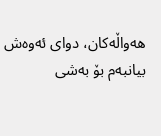هه‌واڵه‌كان، دوای‌ ئه‌وه‌ش بیانبه‌م بۆ به‌شی‌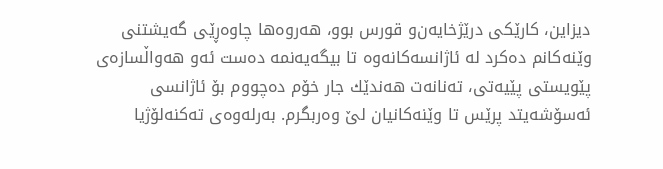دیزاین، كارێكی‌ درێژخایه‌ن‌و قورس بوو، هه‌روه‌ها چاوه‌ڕێی‌ گه‌یشتنی‌ وێنه‌كانم ده‌كرد له‌ ئاژانسه‌كانه‌وه‌ تا بیگه‌یه‌نمه‌ ده‌ست ئه‌و هه‌واڵسازه‌ی‌ پێویستی‌ پێیه‌تی‌، ته‌نانه‌ت هه‌ندێك جار خۆم ده‌چووم بۆ ئاژانسی‌ ئه‌سۆشه‌یتد پرێس تا وێنه‌كانیان لێ وه‌ربگرم. به‌رله‌وه‌ی‌ ته‌كنه‌لۆژیا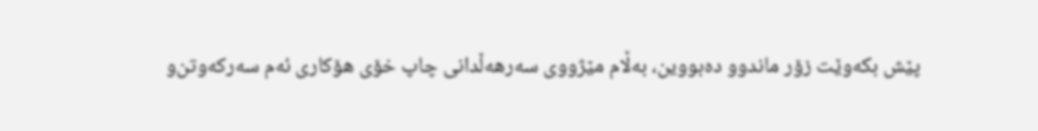پێش بكه‌وێت زۆر ماندوو ده‌بووین، به‌ڵام مێژووی‌ سه‌رهه‌ڵدانی‌ چاپ خۆی‌ هۆكاری‌ ئه‌م سه‌ركه‌وتن‌و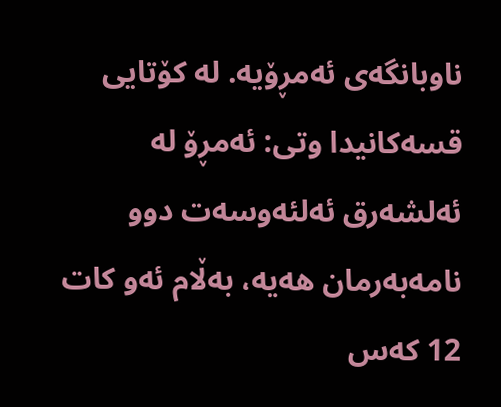ناوبانگه‌ی‌ ئه‌مڕۆیه‌. له‌ كۆتایی قسه‌كانیدا وتی‌: ئه‌مڕۆ له‌ ئه‌لشه‌رق ئه‌لئه‌وسه‌ت دوو نامه‌به‌رمان هه‌یه‌، به‌ڵام ئه‌و كات 12 كه‌س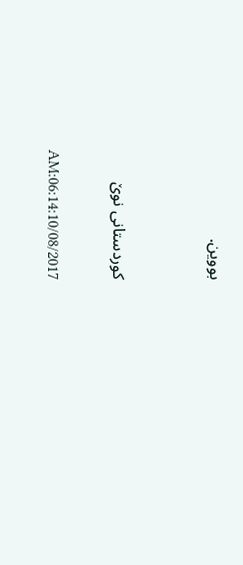بووین.


كوردستانی‌ نوێ‌

AM:06:14:10/08/2017